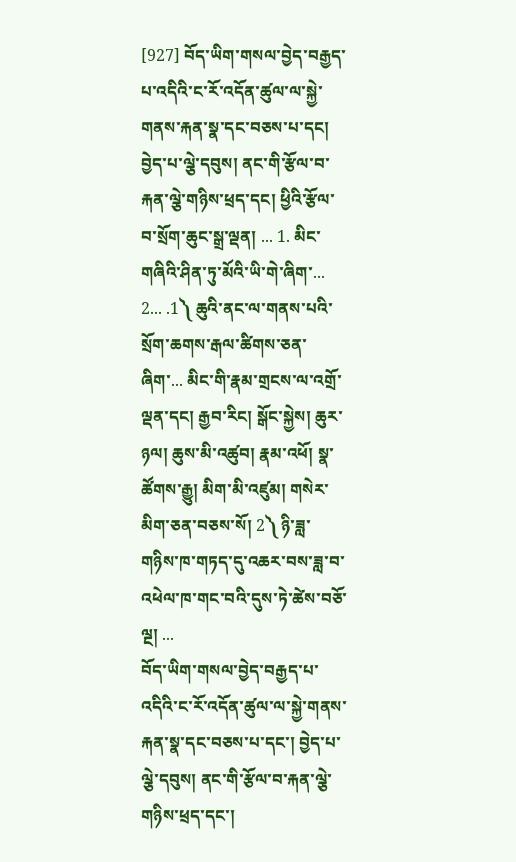[927] བོད་ཡིག་གསལ་བྱེད་བརྒྱད་པ་འདིའི་ང་རོ་འདོན་ཚུལ་ལ་སྐྱེ་གནས་རྐན་སྣ་དང་བཅས་པ་དང། བྱེད་པ་ལྕེ་དབུས། ནང་གི་རྩོལ་བ་རྐན་ལྕེ་གཉིས་ཕྲད་དང། ཕྱིའི་རྩོལ་བ་སྲོག་ཆུང་སྒྲ་ལྡན། ... 1. མིང་གཞིའི་ཤིན་ཏུ་མོའི་ཡི་གེ་ཞིག་... 2... .1༽ ཆུའི་ནང་ལ་གནས་པའི་སྲོག་ཆགས་རྒལ་ཚིགས་ཅན་ཞིག་... མིང་གི་རྣམ་གྲངས་ལ་འགྲོ་ལྡན་དང། རྒྱབ་རིང། སྒོང་སྐྱེས། ཆུར་ཉལ། ཆུས་མི་འཚུབ། རྣམ་འཕོ། སྣ་ཚོགས་རྒྱུ། མིག་མི་འཛུམ། གསེར་མིག་ཅན་བཅས་སོ། 2༽ ཉི་ཟླ་གཉིས་ཁ་གཏད་དུ་འཆར་བས་ཟླ་བ་འཕེལ་ཁ་གང་བའི་དུས་ཏེ་ཚེས་བཅོ་ལྔ། ...
བོད་ཡིག་གསལ་བྱེད་བརྒྱད་པ་འདིའི་ང་རོ་འདོན་ཚུལ་ལ་སྐྱེ་གནས་རྐན་སྣ་དང་བཅས་པ་དང་། བྱེད་པ་ལྕེ་དབུས། ནང་གི་རྩོལ་བ་རྐན་ལྕེ་གཉིས་ཕྲད་དང་།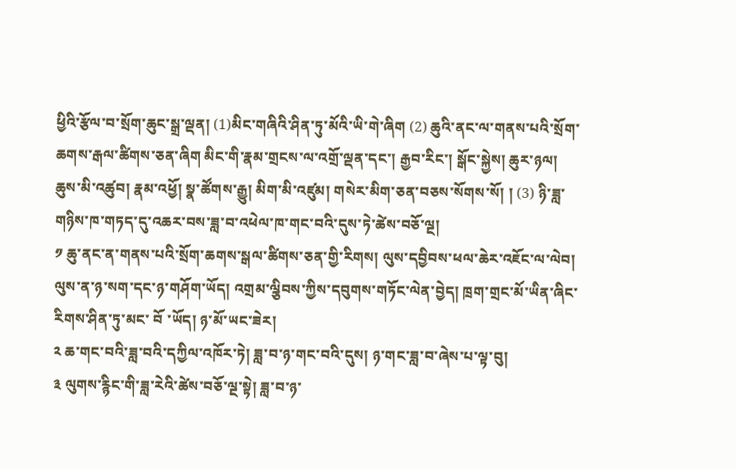ཕྱིའི་རྩོལ་བ་སྲོག་ཆུང་སྒྲ་ལྡན། (1)མིང་གཞིའི་ཤིན་ཏུ་མོའི་ཡི་གེ་ཞིག (2) ཆུའི་ནང་ལ་གནས་པའི་སྲོག་ཆགས་རྒལ་ཚིགས་ཅན་ཞིག མིང་གི་རྣམ་གྲངས་ལ་འགྲོ་ལྡན་དང་། རྒྱབ་རིང་། སྒོང་སྐྱེས། ཆུར་ཉལ། ཆུས་མི་འཚུབ། རྣམ་འཕྱོ། སྣ་ཚོགས་རྒྱུ། མིག་མི་འཛུམ། གསེར་མིག་ཅན་བཅས་སོགས་སོ། ། (3) ཉི་ཟླ་གཉིས་ཁ་གཏད་དུ་འཆར་བས་ཟླ་བ་འཕེལ་ཁ་གང་བའི་དུས་ཏེ་ཚེས་བཅོ་ལྔ།
༡ ཆུ་ནང་ན་གནས་པའི་སྲོག་ཆགས་སྒལ་ཚིགས་ཅན་གྱི་རིགས། ལུས་དབྱིབས་ཕལ་ཆེར་འཇོང་ལ་ལེབ། ལུས་ན་ཉ་སག་དང་ཉ་གཤོག་ཡོད། འགྲམ་ལྕིབས་ཀྱིས་དབུགས་གཏོང་ལེན་བྱེད། ཁྲག་གྲང་མོ་ཡིན་ཞིང་རིགས་ཤིན་ཏུ་མང་ བོ ་ཡོད། ཉ་མོ་ཡང་ཟེར།
༢ ཆ་གང་བའི་ཟླ་བའི་དཀྱིལ་འཁོར་ཏེ། ཟླ་བ་ཉ་གང་བའི་དུས། ཉ་གང་ཟླ་བ་ཞེས་པ་ལྟ་བུ།
༣ ལུགས་རྙིང་གི་ཟླ་རེའི་ཚེས་བཅོ་ལྔ་སྟེ། ཟླ་བ་ཉ་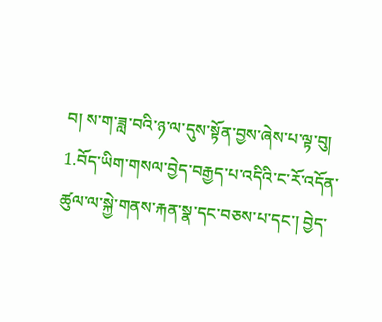བ། ས་ག་ཟླ་བའི་ཉ་ལ་དུས་སྟོན་བྱས་ཞེས་པ་ལྟ་བུ།
1.བོད་ཡིག་གསལ་བྱེད་བརྒྱད་པ་འདིའི་ང་རོ་འདོན་ཚུལ་ལ་སྐྱེ་གནས་རྐན་སྣ་དང་བཅས་པ་དང་། བྱེད་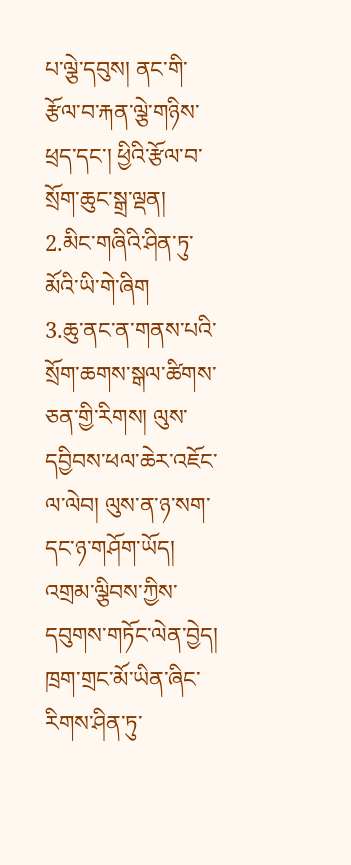པ་ལྕེ་དབུས། ནང་གི་རྩོལ་བ་རྐན་ལྕེ་གཉིས་ཕྲད་དང་། ཕྱིའི་རྩོལ་བ་སྲོག་ཆུང་སྒྲ་ལྡན།
2.མིང་གཞིའི་ཤིན་ཏུ་མོའི་ཡི་གེ་ཞིག
3.ཆུ་ནང་ན་གནས་པའི་སྲོག་ཆགས་སྒལ་ཚིགས་ཅན་གྱི་རིགས། ལུས་དབྱིབས་ཕལ་ཆེར་འཇོང་ལ་ལེབ། ལུས་ན་ཉ་སག་དང་ཉ་གཤོག་ཡོད། འགྲམ་ལྕིབས་ཀྱིས་དབུགས་གཏོང་ལེན་བྱེད། ཁྲག་གྲང་མོ་ཡིན་ཞིང་རིགས་ཤིན་ཏུ་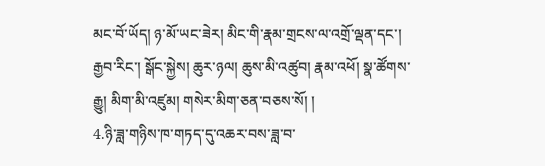མང་བོ་ཡོད། ཉ་མོ་ཡང་ཟེར། མིང་གི་རྣམ་གྲངས་ལ་འགྲོ་ལྡན་དང་། རྒྱབ་རིང་། སྒོང་སྐྱེས། ཆུར་ཉལ། ཆུས་མི་འཚུབ། རྣམ་འཕོ། སྣ་ཚོགས་རྒྱུ། མིག་མི་འཛུམ། གསེར་མིག་ཅན་བཅས་སོ། །
4.ཉི་ཟླ་གཉིས་ཁ་གཏད་དུ་འཆར་བས་ཟླ་བ་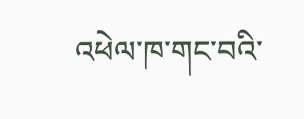འཕེལ་ཁ་གང་བའི་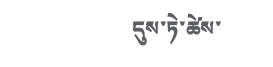དུས་ཏེ་ཚེས་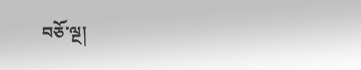བཅོ་ལྔ།